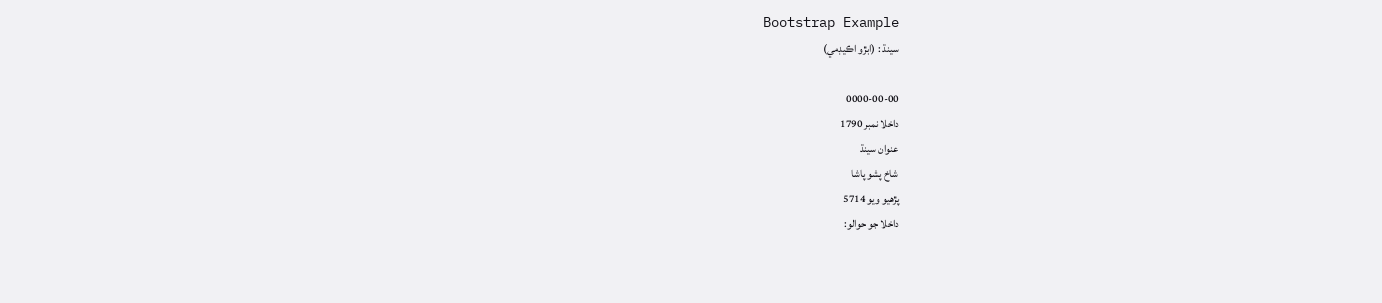Bootstrap Example
سينڌ : (ابڙو اڪيڊمي)

0000-00-00
داخلا نمبر 1790
عنوان سينڌ
شاخ پشو پاشا
پڙهيو ويو 5714
داخلا جو حوالو: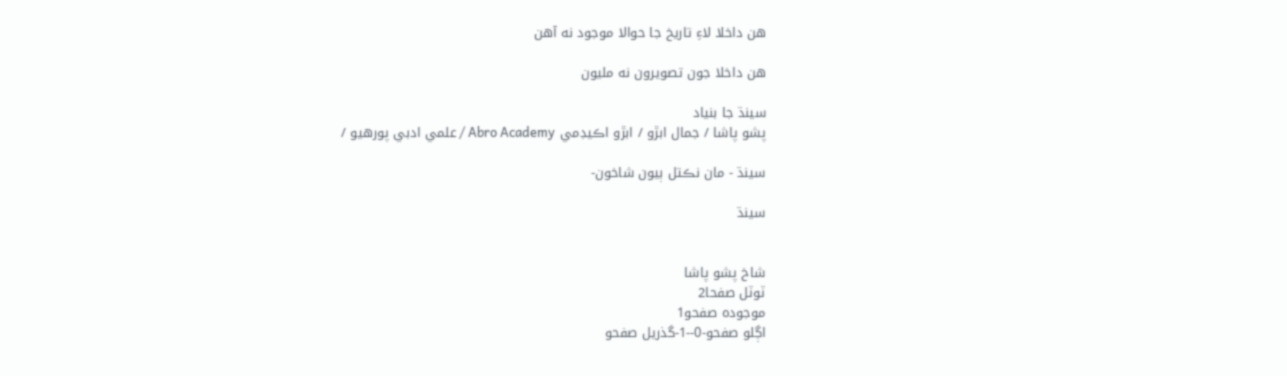هن داخلا لاءِ تاريخ جا حوالا موجود نه آهن

هن داخلا جون تصويرون نه مليون

سينڌ جا بنياد
پشو پاشا / جمال ابڙو / ابڙو اڪيڊمي Abro Academy / علمي ادبي پورهيو /

سينڌ - مان نڪتل ٻيون شاخون-

سينڌ


شاخ پشو پاشا
ٽوٽل صفحا2
موجودہ صفحو1
اڳلو صفحو-0--1-گذريل صفحو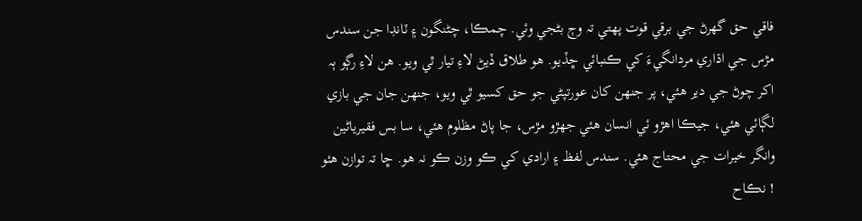فاقي حق گهرڻ جي برقي قوت پھتي تہ وڄ بڻجي وئي. چمڪا، چڻنگون ۽ ٽانڊا جن سندس مڙس جي اڌاري مردانگيءَ کي ڪنبائي ڇڏيو. ھو طلاق ڏيڻ لاءِ تيار ٿي ويو. ھن لاءِ رڳو ٻہ اکر چوڻ جي دير ھئي، پر جنھن کان عورتپڻي جو حق کسيو ٿي ويو، جنھن جان جي بازي لڳائي ھئي، جيڪا اھڙو ئي انسان ھئي جھڙو مڙس، جا پاڻ مظلوم ھئي، سا بس فقيرياڻين وانگر خيرات جي محتاج ھئي. سندس لفظ ۽ ارادي کي ڪو وزن ڪو نہ ھو. ڇا تہ توازن ھئو ! نڪاح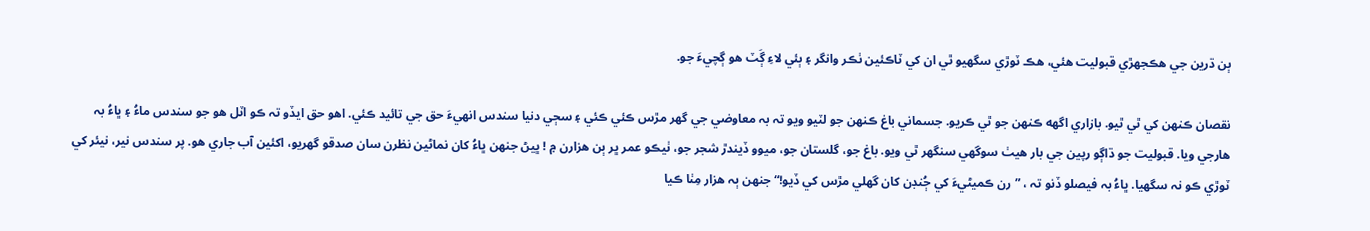ٻن ڌرين جي ھڪجھڙي قبوليت ھئي، ھڪ ٽوڙي سگهيو ٿي ان کي ٽاڪئين ٺڪر وانگر ۽ ٻئي لاءِ ڳَٽ ھو ڳچيءَ جو.

نقصان ڪنھن کي ٿي ٿيو. بازاري اگهه ڪنھن جو ٿي ڪريو. جسماني باغ ڪنھن جو لٽيو ويو تہ بہ معاوضي جي گهر مڙس ڪئي ڪئي ۽ سڄي دنيا سندس انھيءَ حق جي تائيد ڪئي. اھو حق ايڏو تہ ڪو اٽل ھو جو سندس ماءُ ۽ ڀاءُ بہ ھارجي ويا. قبوليت جو ڌاڳو رپين جي بار ھيٺ سوگهي سنگهر ٿي ويو. باغ جو، گلستان جو، ميوو ڏيندڙ شجر جو، ٺيڪو عمر ڀر ٻن ھزارن ۾ ! ڀيڻ جنھن ڀاءُ کان نماڻين نظرن سان صدقو گهريو، اکئين آب جاري ھو. پر سندس نير، نيئر کي ٽوڙي ڪو نہ سگهيا. ڀاءُ بہ فيصلو ڏنو تہ ، ”رن ڪميڻيءَ کي ڄُنڊن کان گهلي مڙس کي ڏيو!“ جنھن ٻہ ھزار مِٺا ڪيا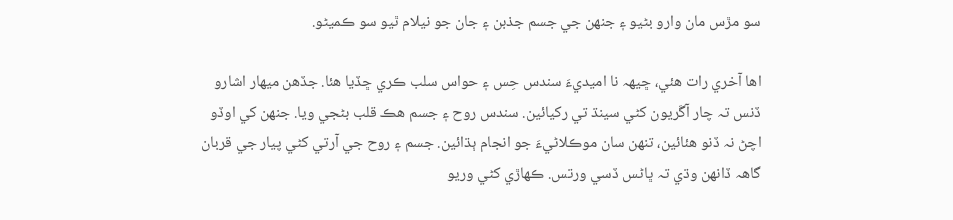سو مڙس مان وارو بڻيو ۽ جنھن جي جسم جذبن ۽ جان جو نيلام ٿيو سو ڪميڻو.

اھا آخري رات ھئي، ڇيھہ نا اميديءَ سندس حِس ۽ حواس سلب ڪري ڇڏيا ھئا. جڏھن ميھار اشارو ڏنس تہ چار آڱريون کڻي سينڌ تي رکيائين. سندس روح ۽ جسم ھڪ قلب بڻجي ويا. جنھن کي اوڏو اچڻ نہ ڏنو ھئائين، تنھن سان موڪلاڻيءَ جو انجام ٻڌائين. جسم ۽ روح جي آرتي کڻي پيار جي قربان گاھہ ڏانھن وڌي تہ ڀاڻس ڏسي ورتس. ڪھاڙي کڻي وريو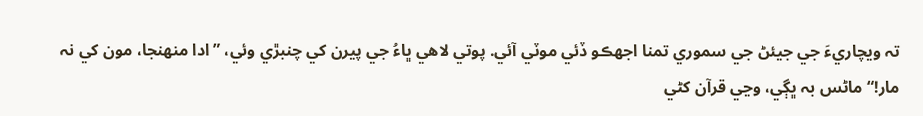تہ ويچاريءَ جي جيئڻ جي سموري تمنا اجهڪو ڏئي موٽي آئي. پوتي لاھي ڀاءُ جي پيرن کي چنبڙي وئي، ”ادا منھنجا، مون کي نہ مار!“ ماڻس بہ ڀڳي، وڃي قرآن کڻي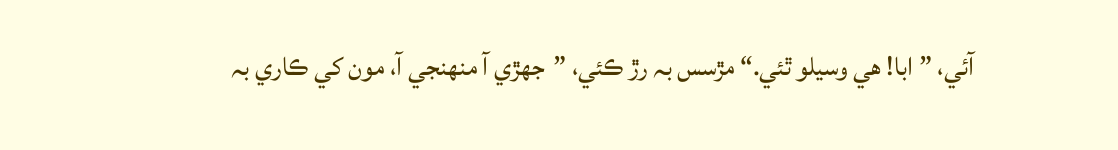آئي، ”ابا! ھي وسيلو ٿئي.“ مڙسس بہ رڙ ڪئي، ”جھڙي آ منھنجي آ، مون کي ڪاري بہ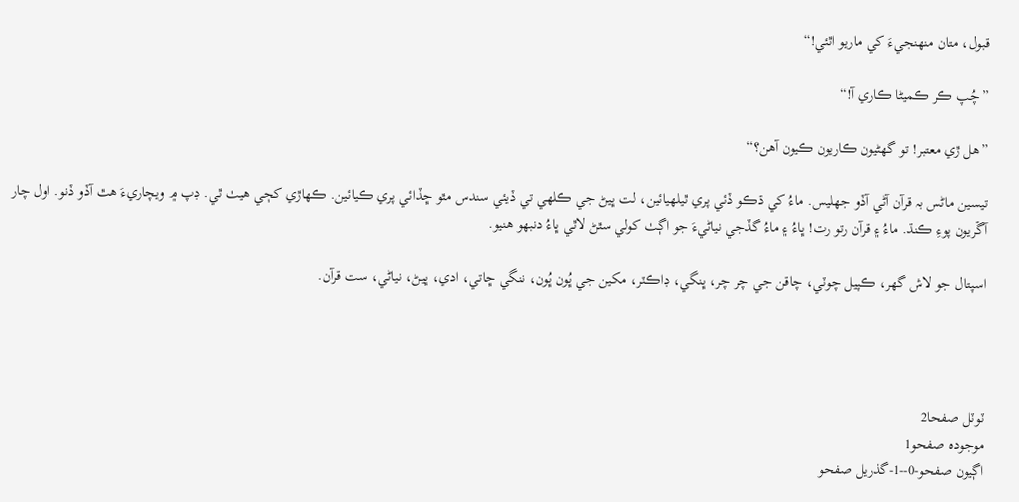قبول، متان منھنجيءَ کي ماريو اٿئي!“

”چُپ ڪر ڪميڻا ڪاري آ!“

”ھل ڙي معتبر! تو گهڻيون ڪاريون ڪيون آھن؟“

تيسين ماڻس بہ قرآن آڻي آڏو جهليس. ماءُ کي ڌڪو ڏئي پري ٿيلھيائين، لت ڀيڻ جي ڪلھي تي ڏيئي سندس مٿو ڇڏائي پري ڪيائين. ڪھاڙي کڄي ھيٺ ٿي. ڊپ ۾ ويچاريءَ ھٿ آڏو ڏنو. اول چار آڱريون پوءِ ڪنڌ. ماءُ ۽ قرآن رتو رت! ڀاءُ ۽ ماءُ گڏجي نياڻيءَ جو اڳٺ کولي سٿڻ لاٿي ڀاءُ دنبھو ھنيو.

اسپتال جو لاش گهر، ڪپيل چوٽي، چاقن جي چر چر، ڀنگي، ڊاڪٽر، مکين جي ڀُون ڀُون، ننگي ڇاتي، ادي، ڀيڻ، نياڻي، ست قرآن.




ٽوٽل صفحا2
موجودہ صفحو1
اڳيون صفحو-0--1-گذريل صفحو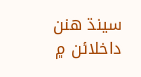سينڌ ھنن داخلائن ۾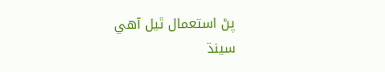پڻ استعمال ٿيل آھي
سينڌ